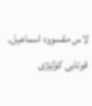لاس مقسوود اسماعیل, قوتابی کۆلێژی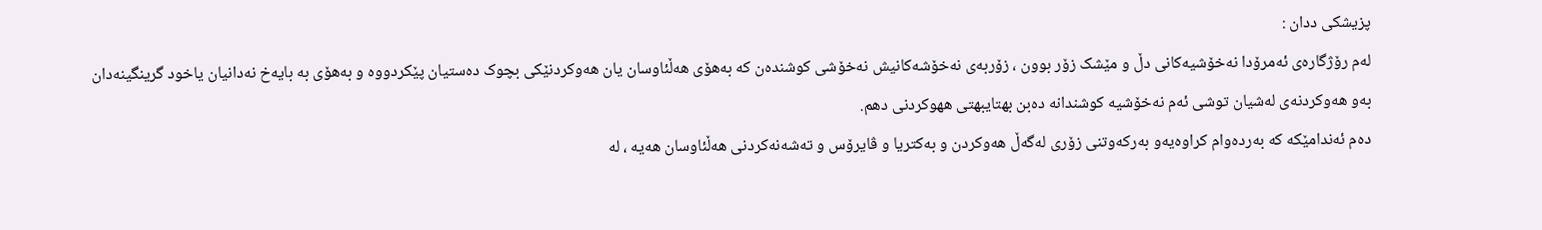پزیشکی ددان :
لەم رۆژگارەی ئەمرۆدا نەخۆشیەکانی دڵ و مێشک زۆر بوون ، زۆربەی نەخۆشەکانیش نەخۆشی کوشندەن کە بەهۆی هەڵئاوسان یان هەوکردنێکی بچوک دەستیان پێکردووە و بەهۆی بە بایەخ نەدانیان یاخود گرینگینەدان بەو هەوکردنەی لەشیان توشی ئەم نەخۆشیە کوشندانە دەبن بهتایبهتی ههوكردنی دهم.
دەم ئەندامێکە کە بەردەوام کراوەیەو بەرکەوتنی زۆری لەگەڵ هەوکردن و بەکتریا و ڤایرۆس و تەشەنەکردنی هەڵئاوسان هەیە ، لە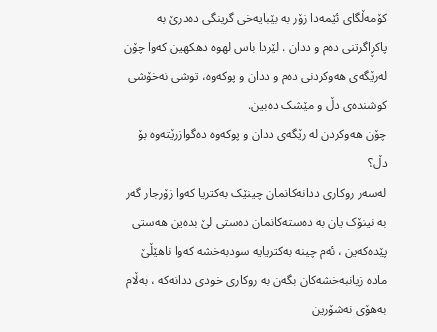کۆمەڵگای ئێمەدا زۆر بە بێبایەخی گرینگی دەدرێ بە پاکڕاگرتنی دەم و ددان . لێردا باس لهوه دهكهین کەوا چۆن لەرێگەی هەوکردنی دەم و ددان و پوکەوە، توشی نەخۆشی کوشندەی دڵ و مێشک دەبین.
چۆن هەوکردن لە رێگەی ددان و پوکەوە دەگوازرێتەوە بۆ دڵ؟
لەسەر روکاری ددانەکانمان چینێک بەکتریا کەوا زۆرجار گەر بە نینۆک یان بە دەستەکانمان دەستی لێ بدەین هەستی پێدەکەین ، ئەم چینە بەکتریایە سودبەخشە کەوا ناهێڵێ مادە زیانبەخشەکان بگەن بە روکاری خودی ددانەکە ، بەڵام بەهۆی نەشۆرین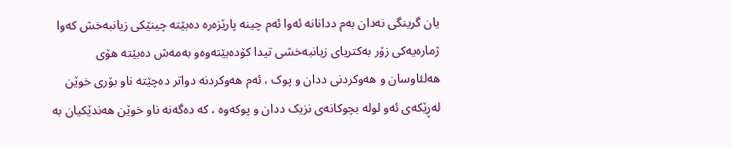یان گرینگی نەدان بەم ددانانە ئەوا ئەم چینە پارێزەرە دەبێتە چینێکی زیانبەخش کەوا ژمارەیەکی زۆر بەکتریای زیانبەخشی تیدا کۆدەبێتەوەو بەمەش دەبێتە هۆی هەلئاوسان و هەوکردنی ددان و پوک ، ئەم هەوکردنە دواتر دەچێتە ناو بۆری خوێن لەڕێکەی ئەو لولە بچوکانەی نزیک ددان و پوکەوە ، کە دەگەنە ناو خوێن هەندێکیان بە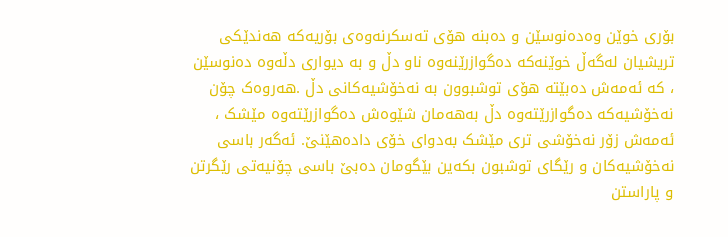بۆری خوێن وەدەنوسێن و دەبنە هۆی تەسکرنەوەی بۆریەکە هەندێکی تریشیان لەگەڵ خوێنەکە دەگوازرێنەوە ناو دڵ و بە دیواری دڵەوە دەنوسێن ، کە ئەمەش دەبێتە هۆی توشبوون بە نەخۆشیەکانی دڵ .هەروەک چۆن نەخۆشیەکە دەگوازرێتەوە دڵ بەهەمان شێوەش دەگوازرێتەوە مێشک ، ئەمەش زۆر نەخۆشی تری مێشک بەدوای خۆی دادەهێنێ. ئەگەر باسی نەخۆشیەکان و رێگای توشبون بکەین بێگومان دەبێ باسی چۆنیەتی رێگرتن و پاراستن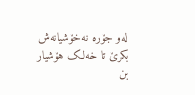لەو جۆرە نەخۆشیانەش بکرێ تا خەلک هۆشیار بن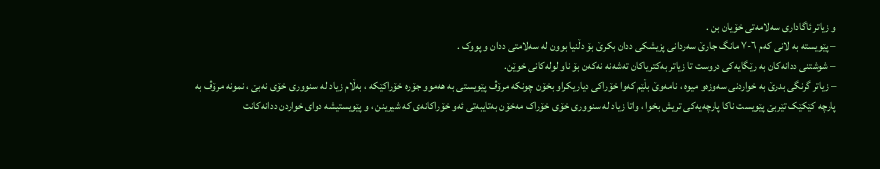و زیاتر ئاگاداری سەلامەتی خۆیان بن .
– پێویستە بە لانی کەم ٦-٧ مانگ جارێ سەردانی پزیشکی ددان بکرێ بۆ دڵنیا بوون لە سەلامتی ددان و پووک .
– شوشتنی ددانەکان بە رێگایەکی دروست تا زیاتر بەکتریاکان تەشەنە نەکەن بۆ ناو لولەکانی خوێن.
– زیاتر گرنگی بدرێ بە خواردنی سەوزەو میوە ، نامەوێ بڵێم کەوا خۆراکی دیاریکراو بخۆن چونکە مرۆڤ پێویستی بە هەموو جۆرە خۆراکێکە ، بەڵام زیاد لە سنووری خۆی نەبێ ، نمونە مرۆڤ بە پارچە کێکێک تێربێ پێویست ناکا پارچەیەکی تریش بخوا ، واتا زیاد لە سنووری خۆی خۆراک مەخۆن بەتایبەتی ئەو خۆراکانەی کە شیرینن ، و پێویستیشە دوای خواردن ددانەکانت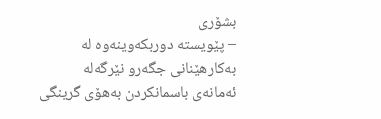بشۆری
– پێویستە دوربکەوینەوە لە بەکارهێنانی جگەرو نێرگەلە
ئەمانەی باسمانکردن بەهۆی گرینگی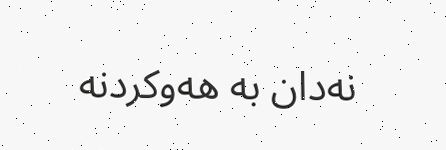نەدان بە هەوکردنە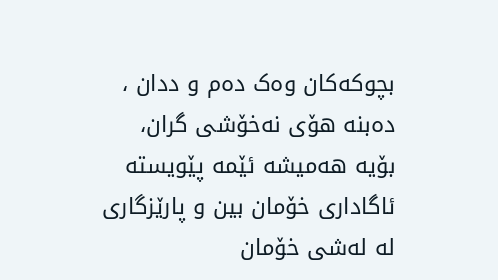بچوکەکان وەک دەم و ددان ، دەبنە هۆی نەخۆشی گران، بۆیە هەمیشە ئێمە پێویستە ئاگاداری خۆمان بین و پارێزگاری لە لەشی خۆمان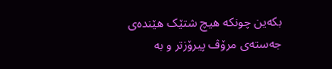بکەین چونکە هیچ شتێک هێندەی جەستەی مرۆڤ پیرۆزتر و بە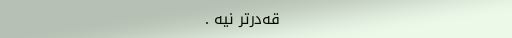قەدرتر نیە .